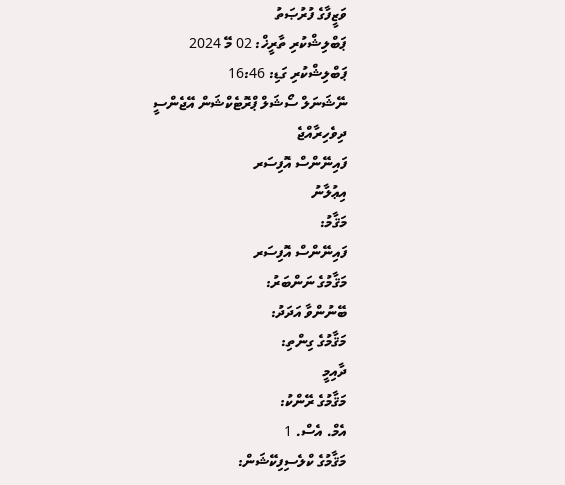ވަޒީފާގެ ފުރުޞަތު
ޕަބްލިޝްކުރި ތާރީޚް: 02 މޭ 2024
ޕަބްލިޝްކުރި ގަޑި: 16:46
ނޭޝަނަލް ސޯޝަލް ޕްރޮޓެކްޝަން އޭޖެންސީ
ދިވެހިރާއްޖެ
ފައިނޭންސް އޮފިސަރ
އިޢުލާނު
މަޤާމު:
ފައިނޭންސް އޮފިސަރ
މަޤާމުގެ ނަންބަރު:
ބޭނުންވާ އަދަދު:
މަޤާމުގެ ގިންތި:
ދާއިމީ
މަޤާމުގެ ރޭންކު:
އެމް. އެސް. 1
މަޤާމުގެ ކްލެސިފިކޭޝަން: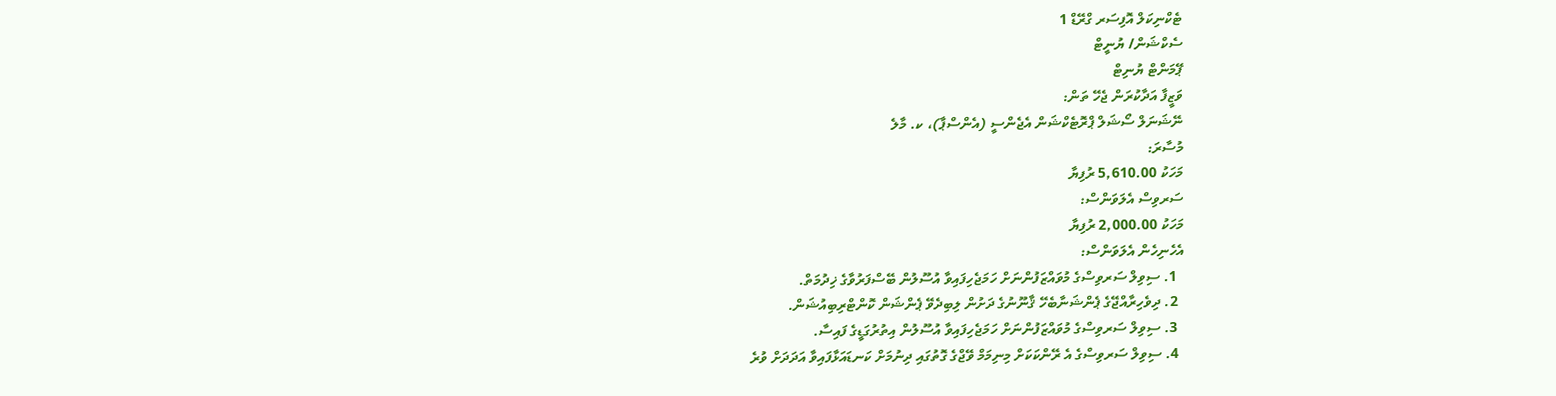ޓެކްނިކަލް އޮފިސަރ ގްރޭޑް 1
ސެކްޝަން/ ޔުނީޓް
ޕޭމަންޓް ޔުނިޓް
ވަޒީފާ އަދާކުރަން ޖެހޭ ތަން:
ނޭޝަނަލް ސޯޝަލް ޕްރޮޓެކްޝަން އެޖެންސީ (އެންސްޕާ)، ކ. މާލެ
މުސާރަ:
މަހަކު 5,610.00 ރުފިޔާ
ސަރވިސް އެލަވަންސް:
މަހަކު 2,000.00 ރުފިޔާ
އެހެނިހެން އެލަވަންސް:
  1. ސިވިލް ސަރވިސްގެ މުވައްޒަފުންނަށް ހަމަޖެހިފައިވާ އުސޫލުން ބޭސްފަރުވާގެ ޚިދުމަތް.
  2. ދިވެހިރާއްޖޭގެ ޕެންޝަނާބެހޭ ޤާނޫނުގެ ދަށުން ލިބިދެވޭ ޕެންޝަން ކޮންޓްރިބިއުޝަން.
  3. ސިވިލް ސަރވިސްގެ މުވައްޒަފުންނަށް ހަމަޖެހިފައިވާ އުސޫލުން އިތުރުގަޑީގެ ފައިސާ.
  4. ސިވިލް ސަރވިސްގެ އެ ރޭންކަކަށް މިނިމަމް ވޭޖްގެ ގޮތުގައި ދިނުމަށް ކަނޑައަޅާފައިވާ އަދަދަށް ވުރެ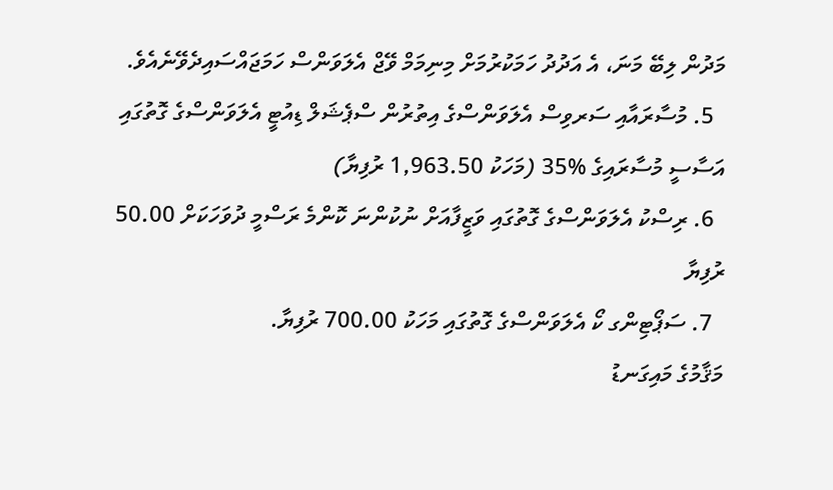މަދުން ލިބޭ މަނަ، އެ އަދުދު ހަމަކުރުމަށް މިނިމަމް ވޭޖް އެލަވަންސް ހަމަޖައްސައިދެވޭނެއެވެ.
  5. މުސާރައާއި ސަރވިސް އެލަވަންސްގެ އިތުރުން ސްޕެޝަލް ޑިއުޓީ އެލަވަންސްގެ ގޮތުގައި އަސާސީ މުސާރައިގެ %35 (މަހަކު 1,963.50 ރުފިޔާ)
  6. ރިސްކު އެލަވަންސްގެ ގޮތުގައި ވަޒީފާއަށް ނުކުންނަ ކޮންމެ ރަސްމީ ދުވަހަކަށް 50.00 ރުފިޔާ
  7. ސަޕޯޓިންގ ކޯ އެލަވަންސްގެ ގޮތުގައި މަހަކު 700.00 ރުފިޔާ.
މަޤާމުގެ މައިގަނޑު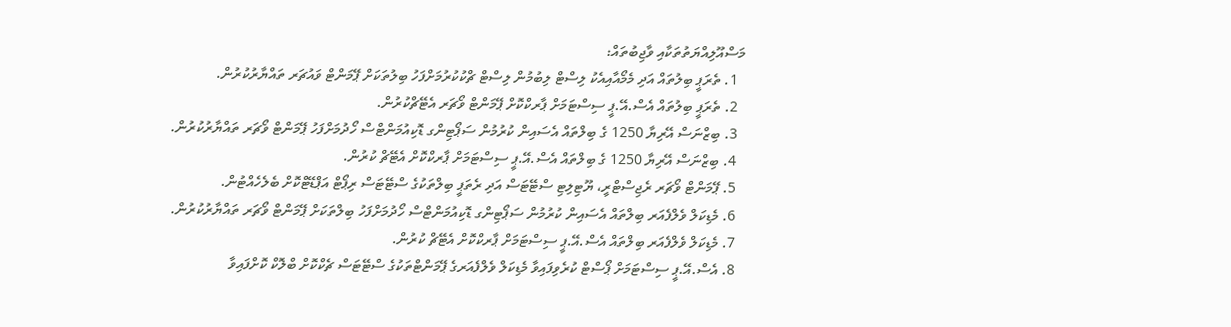މަސްއޫލިއްޔަތުތަކާއި ވާޖިބުތައް:
  1. ތެރަޕީ ބިލުތައް އަދި މެމޯއާއިއެކު ލިސްޓް ލިބުމުން ލިސްޓް ޗްކުކުރުމަށްފަހު ބިލުތަކަށް ޕޭމަންޓް ވައުޗަރ ތައްޔާރުކުރުން.
  2. ތެރަޕީ ބިލުތައް އެސް.އޭ.ޕީ ސިސްޓަމަށް ޕާރކްކޮށް ޕޭމަންޓް ވޯޗަރ އެޓޭޗްކުރުން.
  3. ބިޒްނަސް އޭރިޔާ 1250 ގެ ބިލްތައް އެސައިން ކުރުމުން ސަޕޯޓިންގ ޑޮކިއުމަންޓްސް ހޯދުމަށްފަހު ޕޭމަންޓް ވޯޗަރ ތައްޔާރުކުރުން.
  4. ބިޒްނަސް އޭރިޔާ 1250 ގެ ބިލްތައް އެސް.އޭ.ޕީ ސިސްޓަމަށް ޕާރކްކޮށް އެޓޭޗް ކުރުން.
  5. ޕޭމަންޓް ވޯޗަރ ރެޖިސްޓްރީ، ޔޫޓިލިޓި ސްޓޭޓަސް އަދި ރެތަޕީ ބިލްތަކުގެ ސްޓޭޓަސް ރިޕޯޓް އަޕްޑޭޓްކޮށް ބެލެހެއްޓުން.
  6. މެޑިކަލް ވެލްފެއަރ ބިލްތައް އެސައިން ކުރުމުން ސަޕޯޓިންގ ޑޮކިއުމަންޓްސް ހޯދުމަށްފަހު ބިލްތަކަށް ޕޭމަންޓް ވޯޗަރ ތައްޔާރުކުރުން.
  7. މެޑިކަލް ވެލްފެއަރ ބިލްތައް އެސް.އޭ.ޕީ ސިސްޓަމަށް ޕާރކްކޮށް އެޓޭޗް ކުރުން.
  8. އެސް.އޭ.ޕީ ސިސްޓަމަށް ޕޯސްޓް ކުރެވިފައިވާ މެޑިކަލް ވެލްފެއަރގެ ޕޭމަންޓްތަކުގެ ސްޓޭޓަސް ޗެކްކޮށް ބްލޮކް ކޮށްފައިވާ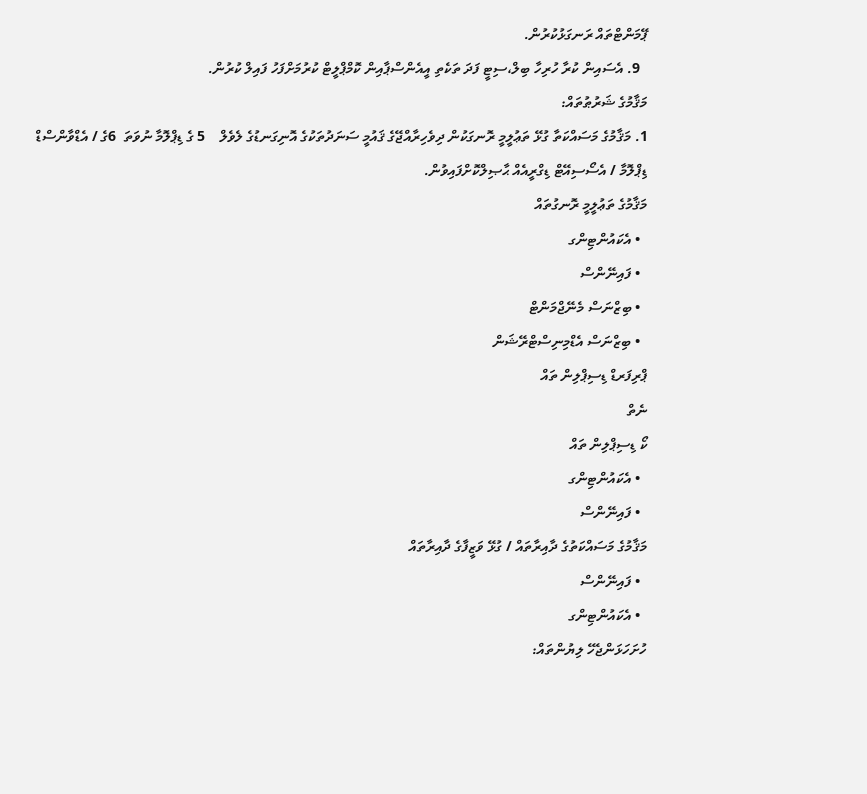ޕޭމަންޓްތައް ރަނގަޅުކުރުން.
  9. އެސައިން ކުރާ ހުރިހާ ބިލް،ސިޓީ ފަދަ ތަކެތި އީއެންސްޕާއިން ކޮމްޕްލީޓް ކުރުމަށްފަހު ފައިލް ކުރުން.
މަޤާމުގެ ޝަރުޠުތައް:
1. މަޤާމުގެ މަސައްކަތާ ގުޅޭ ތަޢުލީމީ ރޮނގަކުން ދިވެހިރާއްޖޭގެ ޤައުމީ ސަނަދުތަކުގެ އޮނިގަނޑުގެ ލެވެލް    5 ގެ ޑިޕްލޮމާ ނުވަތަ  6ގެ / އެޑްވާންސްޑް ޑިޕްލޮމާ / އެސޯސިއޭޓް ޑިގްރީއެއް ޙާޞިލްކޮށްފައިވުން.
މަޤާމުގެ ތަޢުލީމީ ރޮނގުތައް
  • އެކައުންޓިންގ
  • ފައިނޭންސް
  • ބިޒްނަސް މެނޭޖްމަންޓް
  • ބިޒްނަސް އެޑްމިނިސްޓްރޭޝަން
ޕްރިފަރޑް ޑިސިޕްލިން ތައް
ނެތް
ކޯ ޑިސިޕްލިން ތައް
  • އެކައުންޓިންގ
  • ފައިނޭންސް
މަޤާމުގެ މަސައްކަތުގެ ދާއިރާތައް / ގުޅޭ ވަޒީފާގެ ދާއިރާތައް
  • ފައިނޭންސް
  • އެކައުންޓިންގ
ހުށަހަޅަންޖެހޭ ލިޔުންތައް: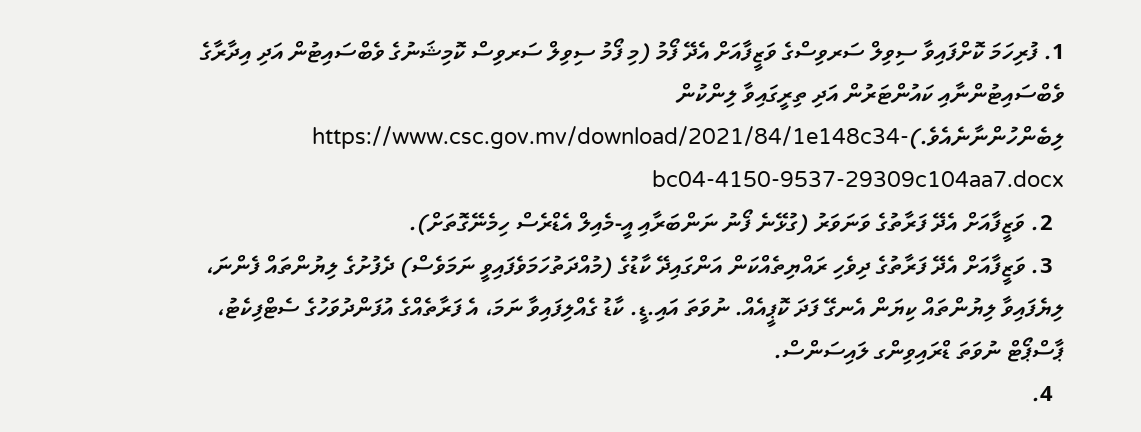1. ފުރިހަމަ ކޮށްފައިވާ ސިވިލް ސަރވިސްގެ ވަޒީފާއަށް އެދޭ ފޯމު (މި ފޯމު ސިވިލް ސަރވިސް ކޮމިޝަނުގެ ވެބްސައިޓުން އަދި އިދާރާގެ ވެބްސައިޓުންނާއި ކައުންޓަރުން އަދި ތިރީގައިވާ ލިންކުން ލިބެންހުންނާނެއެވެ.)https://www.csc.gov.mv/download/2021/84/1e148c34-bc04-4150-9537-29309c104aa7.docx
  2. ވަޒީފާއަށް އެދޭ ފަރާތުގެ ވަނަވަރު (ގުޅޭނެ ފޯނު ނަންބަރާއި އީ-މެއިލް އެޑްރެސް ހިމެނޭގޮތަށް).
  3. ވަޒީފާއަށް އެދޭ ފަރާތުގެ ދިވެހި ރައްޔިތެއްކަން އަންގައިދޭ ކާޑުގެ (މުއްދަތުހަމަވެފައިވީ ނަމަވެސް) ދެފުށުގެ ލިޔުންތައް ފެންނަ، ލިޔެފައިވާ ލިޔުންތައް ކިޔަން އެނގޭ ފަދަ ކޮޕީއެއް. ނުވަތަ އައި.ޑީ. ކާޑު ގެއްލިފައިވާ ނަމަ، އެ ފަރާތެއްގެ އުފަންދުވަހުގެ ސެޓްފިކެޓު، ޕާސްޕޯޓް ނުވަތަ ޑްރައިވިންގ ލައިސަންސް.
  4.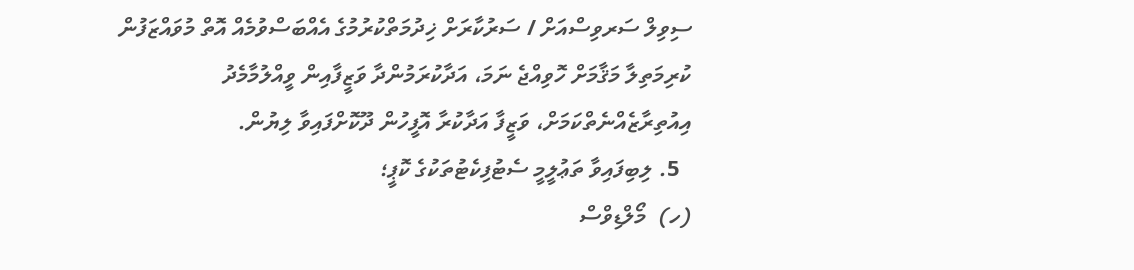ސިވިލް ސަރވިސްއަށް / ސަރުކާރަށް ޚިދުމަތްކުރުމުގެ އެއްބަސްވުމެއް އޮތް މުވައްޒަފުން ކުރިމަތިލާ މަޤާމަށް ހޮވިއްޖެ ނަމަ، އަދާކުރަމުންދާ ވަޒީފާއިން ވީއްލުމާމެދު އިއުތިރާޒެއްނެތްކަމަށް، ވަޒީފާ އަދާކުރާ އޮފީހުން ދޫކޮށްފައިވާ ލިޔުން.
  5. ލިބިފައިވާ ތަޢުލީމީ ސެޓުފިކެޓުތަކުގެ ކޮޕީ؛
(ހ)  މޯލްޑިވްސް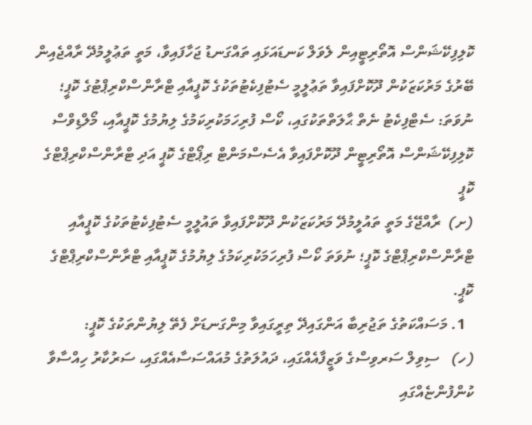ކޮލިފިކޭޝަންސް އޮތޯރިޓީއިން ލެވަލް ކަނޑައަޅައި ތައްގަނޑު ޖަހާފައިވާ، މަތީ ތަޢުލީމުދޭ ރާއްޖެއިން ބޭރުގެ މަރުކަޒަކުން ދޫކޮށްފައިވާ ތަޢުލީމީ ސެޓުފިކެޓުތަކުގެ ކޮޕީއާއި ޓްރާންސްކްރިޕްޓުގެ ކޮޕީ؛ ނުވަތަ: ސެޓްފިކެޓު ނެތް ޙާލަތްތަކުގައި، ކޯސް ފުރިހަމަކުރިކަމުގެ ލިޔުމުގެ ކޮޕީއާއި، މޯލްޑިވްސް ކޮލިފިކޭޝަންސް އޮތޯރިޓީން ދޫކޮށްފައިވާ އެސެސްމަންޓް ރިޕޯޓްގެ ކޮޕީ އަދި ޓްރާންސްކްރިޕްޓްގެ ކޮޕީ
(ށ)  ރާއްޖޭގެ މަތީ ތައުލީމުދޭ މަރުކަޒަކުން ދޫކޮށްފައިވާ ތައުލީމީ ސެޓުފިކެޓުތަކުގެ ކޮޕީއާއި ޓްރާންސްކްރިޕްޓްގެ ކޮޕީ؛ ނުވަތަ ކޯސް ފުރިހަމަކުރިކަމުގެ ލިޔުމުގެ ކޮޕީއާއި ޓްރާންސްކްރިޕްޓްގެ ކޮޕީ.
  1. މަސައްކަތުގެ ތަޖުރިބާ އަންގައިދޭ ތިރީގައިވާ މިންގަނޑަށް ފެތޭ ލިޔުންތަކުގެ ކޮޕީ:
(ހ)   ސިވިލް ސަރވިސްގެ ވަޒީފާއެއްގައި، ދައުލަތުގެ މުއައްސަސާއެއްގައި، ސަރުކާރު ހިއްސާވާ ކުންފުންޏެއްގައި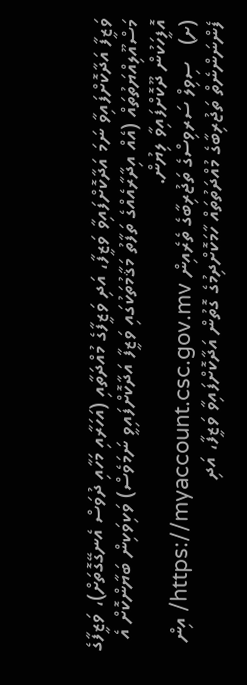ވަޒީފާ އަދާކޮށްފައިވާ ނަމަ އަދާކޮށްފައިވާ ވަޒީފާ، އަދި ވަޒީފާގެ މުއްދަތާއި (އަހަރާއި މަހާއި ދުވަސް އެނގޭގޮތަށް)، ވަޒީފާގެ މަސްއޫލިއްޔަތުތައް (އެއް އިދާރާއެއްގެ ތަފާތު މަޤާމުތަކުގައި ވަޒީފާ އަދާކޮށްފައިވީ ނަމަވެސް) ވަކިވަކިން ބަޔާންކޮށް އެ އޮފީހަކުން ދޫކޮށްފައިވާ ލިޔުން.
(ށ)   ސިވިލް ސަރވިސްގެ ތަޖުރިބާގެ ތެރެއިން https://myaccount.csc.gov.mv/ އިން ފެންނަންނެތް ތަޖުރިބާގެ މުއްދަތުތައް ހާމަކޮށްދިމުގެ ގޮތުން އަދާކޮށްފައިވާ ވަޒީފާ، އަދި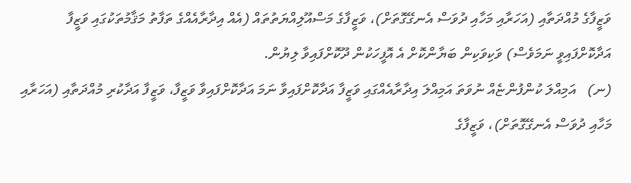ވަޒީފާގެ މުއްދަތާއި (އަހަރާއި މަހާއި ދުވަސް އެނގޭގޮތަށް)، ވަޒީފާގެ މަސްއޫލިއްޔަތުތައް (އެއް އިދާރާއެއްގެ ތަފާތު މަޤާމުތަކުގައި ވަޒީފާ އަދާކޮށްފައިވީ ނަމަވެސް) ވަކިވަކިން ބަޔާންކޮށް އެ އޮފީހަކުން ދޫކޮށްފައިވާ ލިޔުން.
(ނ)   އަމިއްލަ ކުންފުންޏެއް ނުވަތަ އަމިއްލަ އިދާރާއެއްގައި ވަޒީފާ އަދާކޮށްފައިވާ ނަމަ އަދާކޮށްފައިވާ ވަޒީފާ، ވަޒީފާ އަދާކުރި މުއްދަތާއި (އަހަރާއި މަހާއި ދުވަސް އެނގޭގޮތަށް)، ވަޒީފާގެ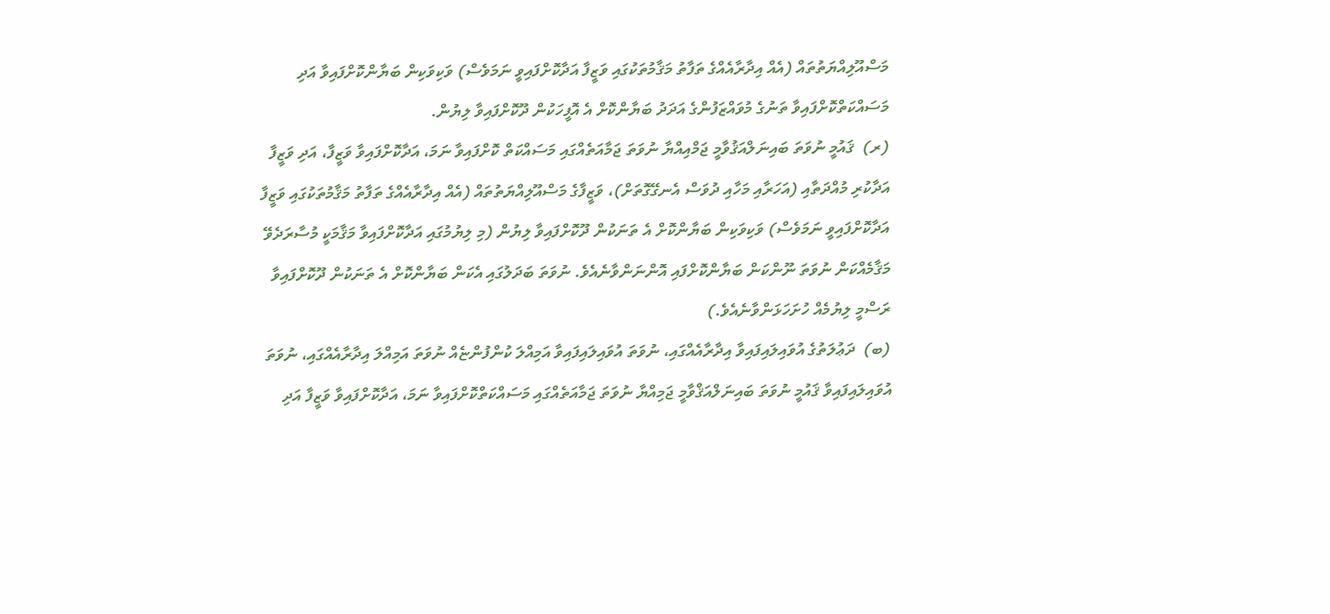މަސްއޫލިއްޔަތުތައް (އެއް އިދާރާއެއްގެ ތަފާތު މަޤާމުތަކުގައި ވަޒީފާ އަދާކޮށްފައިވީ ނަމަވެސް) ވަކިވަކިން ބަޔާންކޮށްފައިވާ އަދި މަސައްކަތްކޮށްފައިވާ ތަނުގެ މުވައްޒަފުންގެ އަދަދު ބަޔާންކޮށް އެ އޮފީހަކުން ދޫކޮށްފައިވާ ލިޔުން.
(ރ)  ޤައުމީ ނުވަތަ ބައިނަލްއަޤުވާމީ ޖަމްއިއްޔާ ނުވަތަ ޖަމާއަތެއްގައި މަސައްކަތް ކޮށްފައިވާ ނަމަ، އަދާކޮށްފައިވާ ވަޒީފާ، އަދި ވަޒީފާ އަދާކުރި މުއްދަތާއި (އަހަރާއި މަހާއި ދުވަސް އެނގޭގޮތަށް)، ވަޒީފާގެ މަސްއޫލިއްޔަތުތައް (އެއް އިދާރާއެއްގެ ތަފާތު މަޤާމުތަކުގައި ވަޒީފާ އަދާކޮށްފައިވީ ނަމަވެސް) ވަކިވަކިން ބަޔާންކޮށް އެ ތަނަކުން ދޫކޮށްފައިވާ ލިޔުން (މި ލިޔުމުގައި އަދާކޮށްފައިވާ މަޤާމަކީ މުސާރަދެވޭ މަޤާމެއްކަން ނުވަތަ ނޫންކަން ބަޔާންކޮށްފައި އޮންނަންވާނެއެވެ. ނުވަތަ ބަދަލުގައި އެކަން ބަޔާންކޮށް އެ ތަނަކުން ދޫކޮށްފައިވާ ރަސްމީ ލިޔުމެއް ހުށަހަޅަންވާނެއެވެ.)
(ބ)  ދަޢުލަތުގެ އުވައިލައިފައިވާ އިދާރާއެއްގައި، ނުވަތަ އުވައިލައިފައިވާ އަމިއްލަ ކުންފުންޏެއް ނުވަތަ އަމިއްލަ އިދާރާއެއްގައި، ނުވަތަ އުވައިލައިފައިވާ ޤައުމީ ނުވަތަ ބައިނަލްއަޤްވާމީ ޖަމިއްޔާ ނުވަތަ ޖަމާއަތެއްގައި މަސައްކަތްކޮށްފައިވާ ނަމަ، އަދާކޮށްފައިވާ ވަޒީފާ އަދި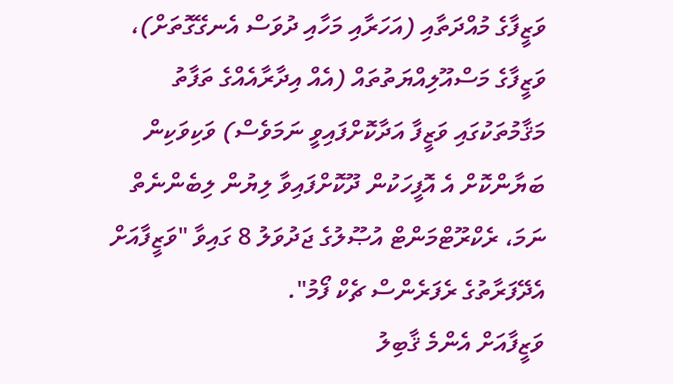ވަޒީފާގެ މުއްދަތާއި (އަހަރާއި މަހާއި ދުވަސް އެނގޭގޮތަށް)، ވަޒީފާގެ މަސްއޫލިއްޔަތުތައް (އެއް އިދާރާއެއްގެ ތަފާތު މަޤާމުތަކުގައި ވަޒީފާ އަދާކޮށްފައިވީ ނަމަވެސް) ވަކިވަކިން ބަޔާންކޮށް އެ އޮފީހަކުން ދޫކޮށްފައިވާ ލިޔުން ލިބެންނެތް ނަމަ، ރެކްރޫޓްމަންޓް އުޞޫލުގެ ޖަދުވަލު 8 ގައިވާ "ވަޒީފާއަށް އެދޭފަރާތުގެ ރެފަރެންސް ޗެކް ފޯމު".
ވަޒީފާއަށް އެންމެ ޤާބިލު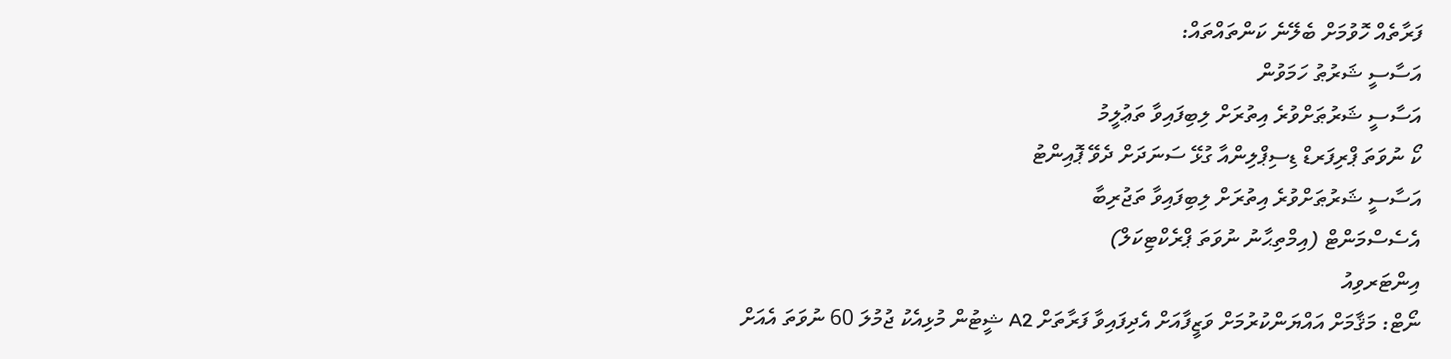ފަރާތެއް ހޮވުމަށް ބެލޭނެ ކަންތައްތައް:
އަސާސީ ޝަރުޠު ހަމަވުން
އަސާސީ ޝަރުޠަށްވުރެ އިތުރަށް ލިބިފައިވާ ތަޢުލީމު
ކޯ ނުވަތަ ޕްރިފަރޑް ޑިސިޕްލިންއާ ގުޅޭ ސަނަދަށް ދެވޭ ޕޮއިންޓު
އަސާސީ ޝަރުޠަށްވުރެ އިތުރަށް ލިބިފައިވާ ތަޖުރިބާ
އެސެސްމަންޓް (އިމްތިޙާނު ނުވަތަ ޕްރެކްޓިކަލް)
އިންޓަރވިއު
ނޯޓް: މަޤާމަށް އައްޔަންކުރުމަށް ވަޒީފާއަށް އެދިފައިވާ ފަރާތަށް A2 ޝީޓުން މުޅިއެކު ޖުމުލަ 60 ނުވަތަ އެއަށް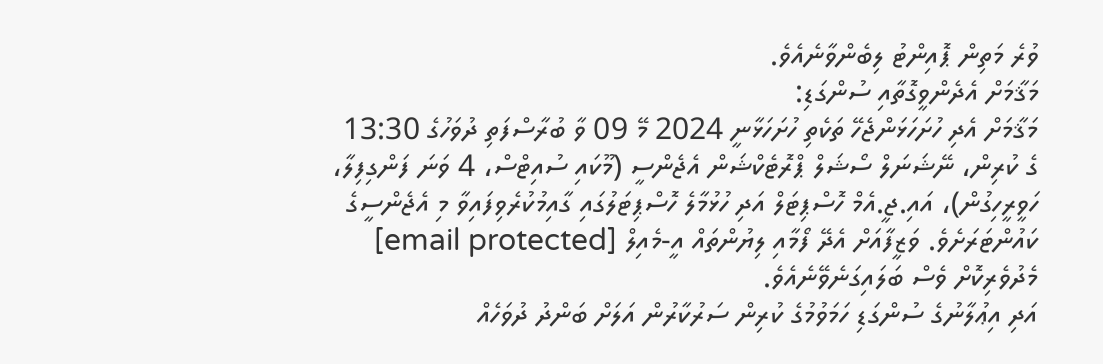ވުރެ މަތިން ޕޮއިންޓު ލިބެންވާނެއެވެ.
މަޤާމަށް އެދެންވީގޮތާއި ސުންގަޑި:
މަޤާމަށް އެދި ހުށަހަޅަންޖެހޭ ތަކެތި ހުށަހަޅާނީ 2024 މޭ 09 ވާ ބުރާސްފަތި ދުވަހުގެ 13:30 ގެ ކުރިން، ނޭޝަނަލް ސޯޝަލް ޕްރޮޓެކްޝަން އެޖެންސީ (މޫކައި ސުއިޓްސް، 4 ވަނަ ފަންގިފިލާ، ހަވީރީހިގުން)، އައި.ޖީ.އެމް ހޮސްޕިޓަލް އަދި ހުޅުމާލެ ހޮސްޕިޓަލުގައި ގާއިމުކުރެވިފައިވާ މި އެޖެންސީގެ ކައުންޓަރަށެވެ. ވަޒީފާއަށް އެދޭ ފޯމާއި ލިޔުންތައް އީ-މެއިލް [email protected] މެދުވެރިކޮށް ވެސް ބަލައިގަނެވޭނެއެވެ.
އަދި އިޢުލާނުގެ ސުންގަޑި ހަމަވުމުގެ ކުރިން ސަރުކާރުން އަލަށް ބަންދު ދުވަހެއް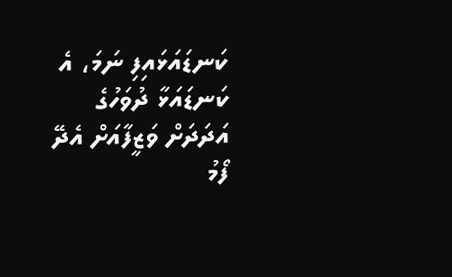ކަނޑައަޅައިފި ނަމަ، އެ ކަނޑައަޅާ ދުވަހުގެ އަދަދަށް ވަޒީފާއަށް އެދޭ ފޯމު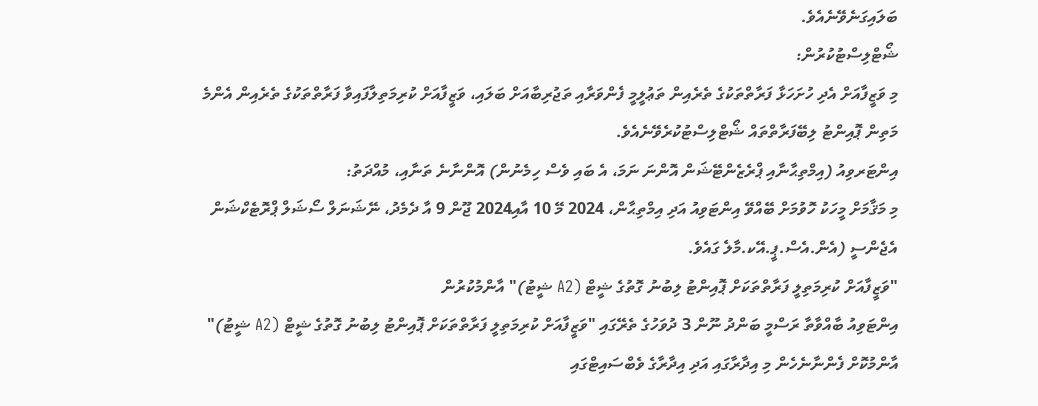ބަލައިގަނެވޭނެއެވެ.
ޝޯޓްލިސްޓުކުރުން:
މި ވަޒީފާއަށް އެދި ހުށަހަޅާ ފަރާތްތަކުގެ ތެރެއިން ތަޢުލީމީ ފެންވަރާއި ތަޖުރިބާއަށް ބަލައި، ވަޒީފާއަށް ކުރިމަތިލާފައިވާ ފަރާތްތަކުގެ ތެރެއިން އެންމެ މަތިން ޕޮއިންޓު ލިބޭފަރާތްތައް ޝޯޓްލިސްޓުކުރެވޭނެއެވެ.
އިންޓަރވިއު (އިމްތިޙާނާއި ޕްރެޒެންޓޭޝަން އޮންނަ ނަމަ، އެ ބައި ވެސް ހިމެނުން) އޮންނާނެ ތަނާއި، މުއްދަތު:
މި މަޤާމަށް މީހަކު ހޮވުމަށް ބޭއްވޭ އިންޓަވިއު އަދި އިމްތިޙާން، 2024 މޭ 10 އާއި2024 ޖޫން 9 އާ ދެމެދު، ނޭޝަނަލް ސޯޝަލް ޕްރޮޓެކްޝަން އެޖެންސީ (އެން.އެސް.ޕީ.އޭކ.މާލެ ގައެވެ.
"ވަޒީފާއަށް ކުރިމަތިލީ ފަރާތްތަކަށް ޕޮއިންޓު ލިބުނު ގޮތުގެ ޝީޓް (A2 ޝީޓު)" އާންމުކުރުން
އިންޓަވިއު ބާއްވާތާ ރަސްމީ ބަންދު ނޫން 3 ދުވަހުގެ ތެރޭގައި "ވަޒީފާއަށް ކުރިމަތިލީ ފަރާތްތަކަށް ޕޮއިންޓު ލިބުނު ގޮތުގެ ޝީޓް (A2 ޝީޓު)" އާންމުކޮށް ފެންނާނެހެން މި އިދާރާގައި އަދި އިދާރާގެ ވެބްސައިޓްގައި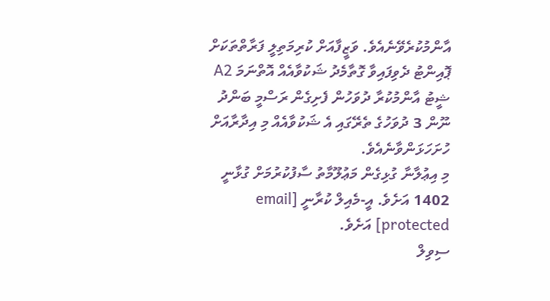އާންމުކުރެވޭނެއެވެ. ވަޒީފާއަށް ކުރިމަތިލީ ފަރާތްތަކަށް ޕޮއިންޓު ދެވިފައިވާ ގޮތާމެދު ޝަކުވާއެއް އޮތްނަމަ A2 ޝީޓު އާންމުކުރާ ދުވަހުން ފެށިގެން ރަސްމީ ބަންދު ނޫން 3 ދުވަހުގެ ތެރޭގައި އެ ޝަކުވާއެއް މި އިދާރާއަށް ހުށަހަޅަންވާނެއެވެ.
މި އިޢުލާނާ ގުޅިގެން މަޢުލޫމާތު ސާފުކުރުމަށް ގުޅާނީ 1402 އަށެވެ. އީ-މެއިލް ކުރާނީ [email protected] އަށެވެ.
ސިވިލް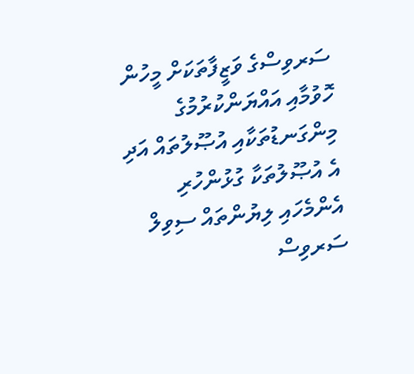ސަރވިސްގެ ވަޒީފާތަކަށް މީހުން ހޮވުމާއި އައްޔަންކުރުމުގެ މިންގަނޑުތަކާއި އުޞޫލުތައް އަދި އެ އުޞޫލުތަކާ ގުޅުންހުރި އެންމެހައި ލިޔުންތައް ސިވިލް ސަރވިސް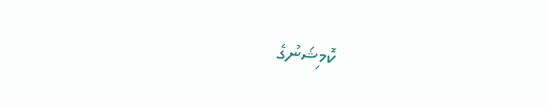ކޮމިޝަނުގެ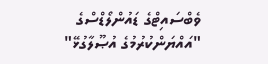ވެބްސައިޓްގެ ޑައުންލޯޑްސްގެ "އައްޔަންކުރުމުގެ އުޞޫލާގުޅޭ"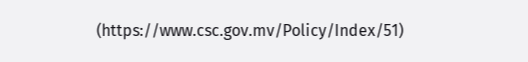(https://www.csc.gov.mv/Policy/Index/51)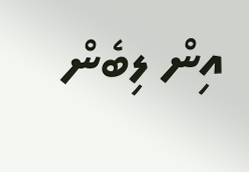އިން ލިބެން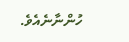ހުންނާނެއެވެ.